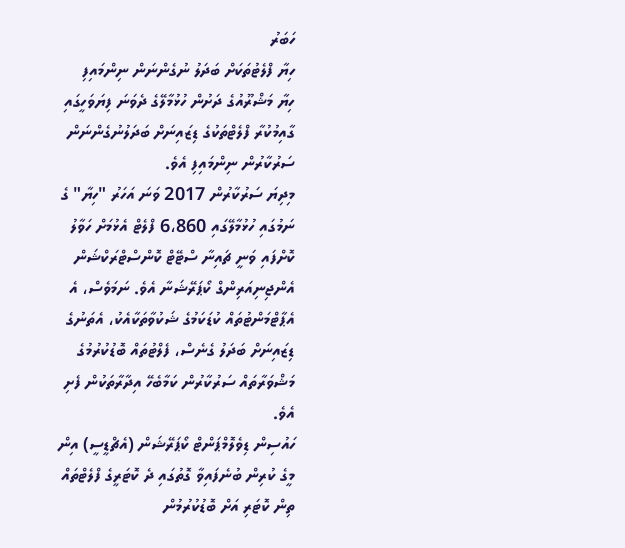ހަބަރު
ހިޔާ ފްލެޓުތަކަށް ބަދަލު ނުގެންނަން ނިންމައިފި
ހިޔާ މަޝްރޫއުގެ ދަށުން ހުޅުމާލޭގެ ދެވަނަ ފިޔަވަހީގައި ގާއިމުކުރާ ފްލެޓްތަކުގެ ޑިޒައިނަށް ބަދަލުނުގެންނަން ސަރުކާރުން ނިންމައިފި އެވެ.
މިދިޔަ ސަރުކާރުން 2017 ވަނަ އަހަރު "ހިޔާ" ގެ ނަމުގައި ހުޅުމާލޭގައި 6،860 ފްލެޓް އެޅުމަށް ހަވާލު ކޮށްފައި ވަނީ ޗައިނާ ސްޓޭޓް ކޮންސްޓްރަކްޝަން އެންޖިނިއަރިންގް ކޯޕަރޭޝަނާ އެވެ. ނަމަވެސް، އެ އެޕާޓްމަންޓުތައް ކުޑަކަމުގެ ޝަކުވާތަކާއެކު، އެތަނުގެ ޑިޒައިނަށް ބަދަލު ގެނެސް، ފެލްޓުތައް ބޮޑުކުރުމުގެ މަޝްވަރާތައް ސަރުކާރުން ކަމާބެހޭ އިދާރާތަކުން ފެށި އެވެ.
ހައުސިން ޑިވެލޮމްޕަންޓް ކޯޕަރޭޝަން (އެޗްޑީސީ) އިން މީގެ ކުރިން ބުނެފައިވާ ގޮތުގައި ދެ ކޮޓަރީގެ ފްލެޓްތައް ތިން ކޮޓަރި އަށް ބޮޑުކުރުމުން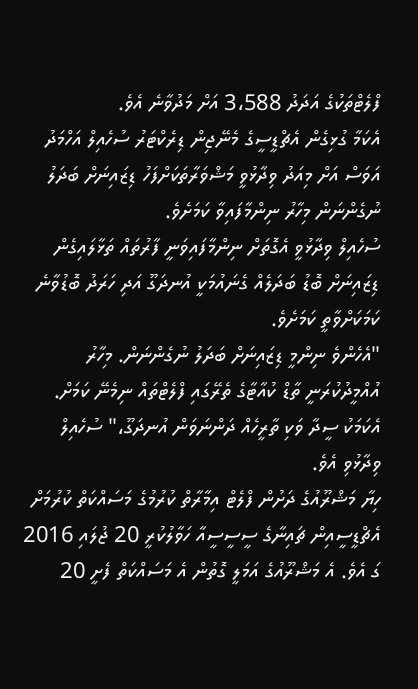ފްލެޓްތަކުގެ އަދަދު 3،588 އަށް މަދުވާނެ އެވެ.
އެކަމާ ގުޅިގެން އެޗްޑީސީގެ މެނޭޖިން ޑިރެކްޓަރު ސުހެއިލް އަހްމަދު އަވަސް އަށް މިއަދު ވިދާޅުވީ މަޝްވަރާތަކަށްފަހު ޑިޒައިނަށް ބަދަލު ނުގެންނަން މިހާރު ނިންމާފައިވާ ކަމަށެވެ.
ސުހެއިލް ވިދާޅުވީ އެގޮތަށް ނިންމާފައިވަނީ ފާރުތައް ތަޅާލައިގެން ޑިޒައިނަށް ބޮޑު ބަދަލެއް ގެނައުމަކީ އުނދަގޫ އަދި ހަރަދު ބޮޑުވާނެ ކަމަކަށްވާތީ ކަމަށެވެ.
"އެހެންވެ ނިންމީ ޑިޒައިނަށް ބަދަލު ނުގެންނަން. މިހާރު އުއްމީދުކުރަނީ ތާޑް ކުއާޓާގެ ތެރޭގައި ފްލެޓްތައް ނިމެނޭ ކަމަށް. އެކަމަކު ސީދާ ވަކި ތާރީހެއް ދަންނަވަން އުނދަގޫ،" ސުހެއިލް ވިދާޅުވި އެވެ.
ހިޔާ މަޝްރޫއުގެ ދަށުން ފްލެޓް އިމާރާތް ކުރުމުގެ މަސައްކަތް ކުރުމަށް އެޗްޑީސީއިން ޗައިނާގެ ސީސީސީއާ ހަވާލުކުރީ 20 ޖުލައި 2016 ގަ އެވެ. އެ މަޝްރޫއުގެ އަމަލީ ގޮތުން އެ މަސައްކަތް ފެށީ 20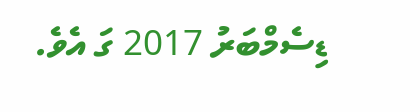ޑިސެމްބަރު 2017 ގަ އެވެ.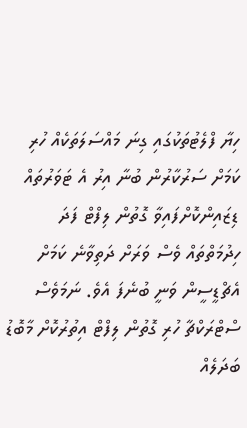ހިޔާ ފްލެޓުތަކުގައި ގިނަ މައްސަލަތަކެއް ހުރި ކަމަށް ސަރުކާރުން ބުނާ އިރު އެ ޓަވަރުތައް ޑިޒައިންކޮށްފައިވާ ގޮތުން ލިފްޓް ފަދަ ހިދުމަތްތައް ވެސް ވަރަށް ދަތިވާނެ ކަމަށް އެޗްޑީސީން ވަނީ ބުނެފަ އެވެ. ނަމަވެސް ސްޓްރަކްޗާ ހުރި ގޮތުން ލިފްޓް އިތުރުކޮށް މާބޮޑު ބަދަލެއް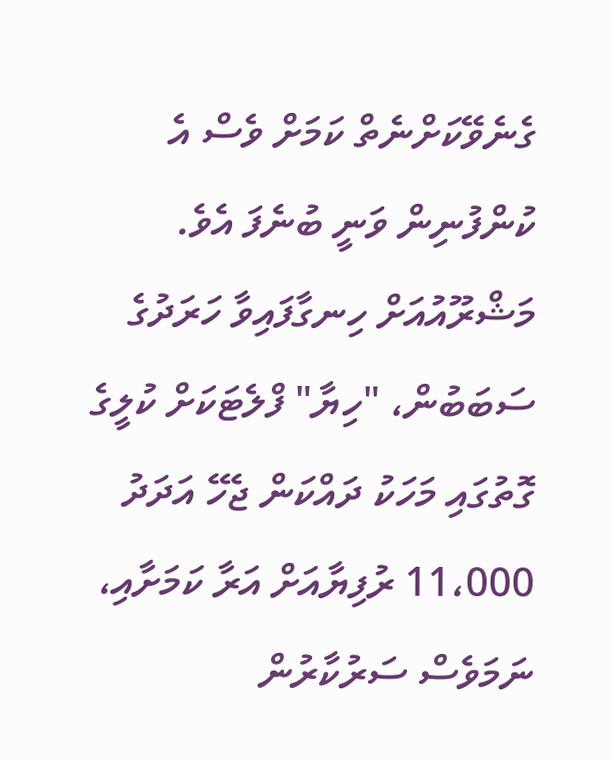ގެނެވޭކަށްނެތް ކަމަށް ވެސް އެ ކުންފުނިން ވަނީ ބުނެފަ އެވެ.
މަޝްރޫއުއަށް ހިނގާފައިވާ ހަރަދުގެ ސަބަބުން، "ހިޔާ" ފްލެޓަކަށް ކުލީގެ ގޮތުގައި މަހަކު ދައްކަން ޖެހޭ އަދަދު 11،000 ރުފިޔާއަށް އަރާ ކަމަށާއި، ނަމަވެސް ސަރުކާރުން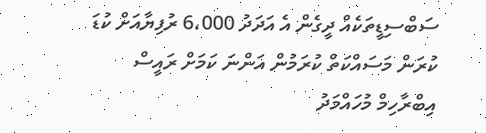ސަބްސިޑީތަކެއް ދީގެން އެ އަދަދު 6،000 ރުފިޔާއަށް ކުޑަ ކުރަން މަސައްކަތް ކުރަމުން އަންނަ ކަމަށް ރައީސް އިބްރާހިމް މުހައްމަދު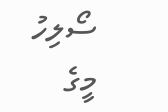ސޯލިހު މީގެ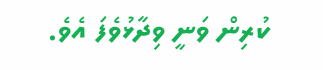ކުރިން ވަނީ ވިދާޅުވެފަ އެވެ.